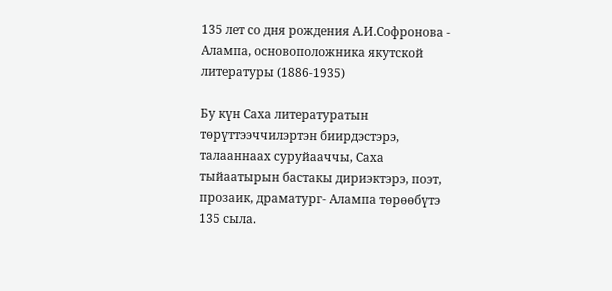135 лет со дня рождения А.И.Софронова - Алампа, основоположника якутской литературы (1886-1935)

Бу күн Саха литературатын төрүттээччилэртэн биирдэстэрэ, талааннаах суруйааччы, Саха тыйаатырын бастакы дириэктэрэ, поэт, прозаик, драматург- Алампа төрөөбүтэ 135 сыла.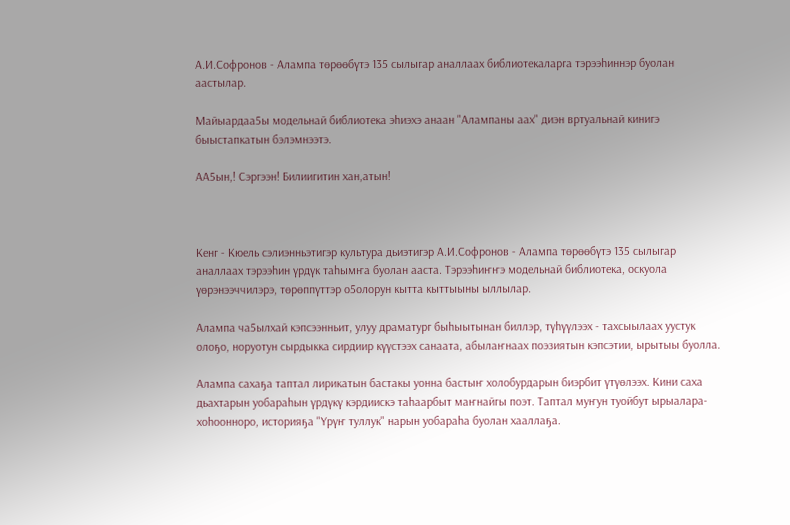А.И.Софронов - Алампа төрөөбүтэ 135 сылыгар аналлаах библиотекаларга тэрээhиннэр буолан аастылар.

Майыардаа5ы модельнай библиотека эhиэхэ анаан "Алампаны аах" диэн вртуальнай кинигэ быыстапкатын бэлэмнээтэ.

АА5ын,! Сэргээн! Билиигитин хан,атын!



Кенг - Кюель сэлиэнньэтигэр культура дьиэтигэр А.И.Софронов - Алампа төрөөбүтэ 135 сылыгар аналлаах тэрээhин үрдүк таhымҥа буолан ааста. Тэрээhиҥҥэ модельнай библиотека, оскуола үөрэнээччилэрэ, төрөппүттэр о5олорун кытта кыттыыны ыллылар.

Алампа ча5ылхай кэпсээнньит, улуу драматург быhыытынан биллэр, түһүүлээх - тахсыылаах уустук олоҕо, норуотун сырдыкка сирдиир күүстээх санаата, абылаҥнаах поэзиятын кэпсэтии, ырытыы буолла.

Алампа сахаҕа таптал лирикатын бастакы уонна бастыҥ холобурдарын биэрбит үтүөлээх. Кини саха дьахтарын уобараһын үрдүкү кэрдиискэ таһаарбыт маҥнайгы поэт. Таптал муҥун туойбут ырыалара-хоһоонноро, историяҕа "Үрүҥ туллук" нарын уобараһа буолан хааллаҕа.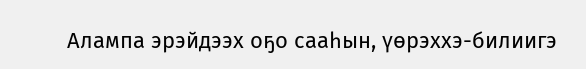Алампа эрэйдээх оҕо сааһын, үөрэххэ-билиигэ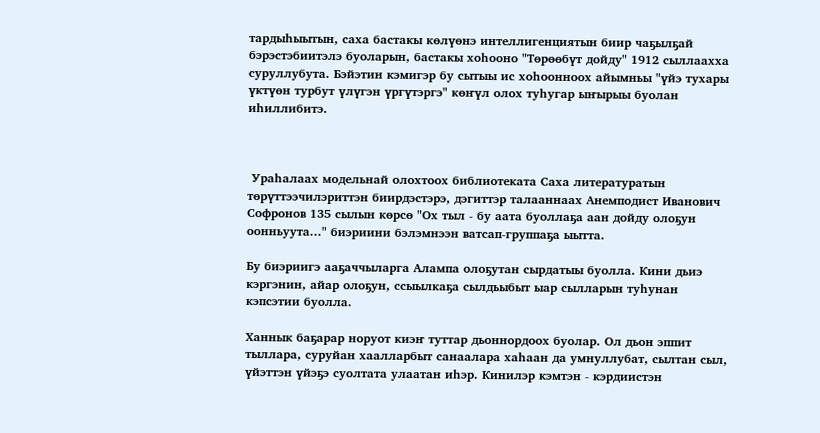тардыһыытын, саха бастакы көлүөнэ интеллигенциятын биир чаҕылҕай бэрэстэбиитэлэ буоларын, бастакы хоһооно "Төрөөбүт дойду" 1912 сыллаахха суруллубута. Бэйэтин кэмигэр бу сытыы ис хоһоонноох айымньы "үйэ тухары үктүөн турбут үлүгэн үргүтэргэ" көҥүл олох туһугар ыҥырыы буолан иһиллибитэ.



 Ураһалаах модельнай олохтоох библиотеката Саха литературатын төрүттээчилэриттэн биирдэстэрэ, дэгиттэр талааннаах Анемподист Иванович Софронов 135 сылын көрсө "Ох тыл - бу аата буоллаҕа аан дойду олоҕун оонньуута..." биэриини бэлэмнээн ватсап-группаҕа ыытта.

Бу биэриигэ ааҕаччыларга Алампа олоҕутан сырдатыы буолла. Кини дьиэ кэргэнин, айар олоҕун, ссыылкаҕа сылдьыбыт ыар сылларын туһунан кэпсэтии буолла.

Ханнык баҕарар норуот киэҥ туттар дьоннордоох буолар. Ол дьон эппит тыллара, суруйан хаалларбыт санаалара хаһаан да умнуллубат, сылтан сыл, үйэттэн үйэҕэ суолтата улаатан иһэр. Кинилэр кэмтэн - кэрдиистэн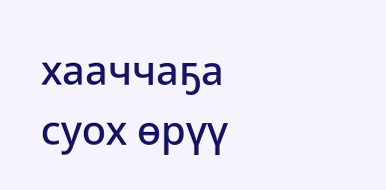хааччаҕа суох өрүү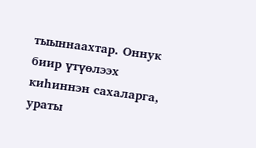тыыннаахтар. Оннук биир үтүөлээх киһиннэн сахаларга, ураты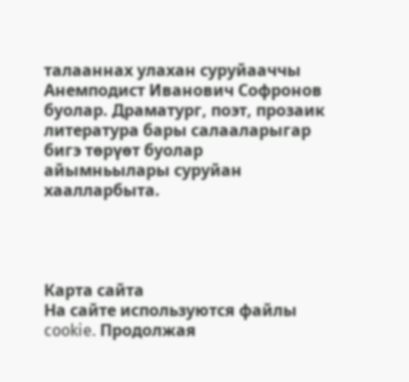талааннах улахан суруйааччы Анемподист Иванович Софронов буолар. Драматург, поэт, прозаик литература бары салааларыгар бигэ төрүөт буолар айымньылары суруйан хаалларбыта.




Карта сайта
На сайте используются файлы cookie. Продолжая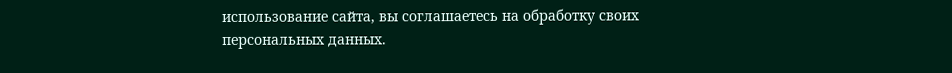использование сайта, вы соглашаетесь на обработку своих
персональных данных.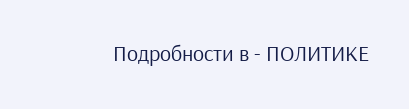Подробности в - ПОЛИТИКЕ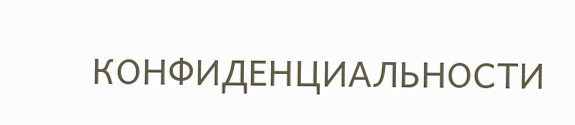КОНФИДЕНЦИАЛЬНОСТИ